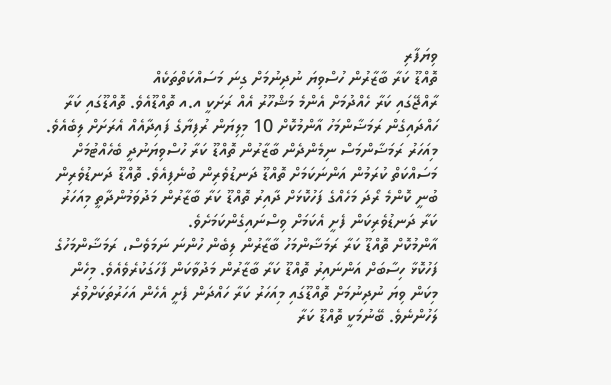ވިޔަފާރި
ތޮއްޑޫ ކަރާ ބާޒާރުން ހުސްވިޔަ ނުދިނުމަށް ގިނަ މަސައްކަތްތަކެއް
ރާއްޖޭގައި ކަރާ ހެއްދުމަށް އެންމެ މަޝްހޫރު އެއް ރަށަކީ އ.އ ތޮއްޑޫއެވެ. ތޮއްޑޫގައި ކަރާ ހައްދައިގެން ރަމަޟާންމަހު އާންމުކޮށް 10 މިލިޔަން ރުފިޔާގެ ފައިދާއެއް އެރަށަށް ލިބެއެވެ.
މިއަހަރު ރަމަޟާންމަސް ނިމެންދެން ބާޒާރުން ތޮއްޑޫ ކަރާ ހުސްވިޔަނުދީ ބެހެއްޓުމަށް މަސައްކަތް ކުރަމުން އަންނަކަމަށް ތޮއްޑޫ ދަނޑުވެރިން ބުނެފިއެވެ. ތޮއްޑޫ ދަނޑުވެރިން ބުނީ ކޮންމެ ރޯދަ މަހެއްގެ ފަހުކޮޅަށް ދާއިރު ތޮއްޑޫ ކަރާ ބާޒާރުން މަދުވަމުންދާތީ މިއަހަރު ކަރާ ދަނޑުވެރިކަން ފެށީ އެކަމަށް ވިސްނައިގެންކަމަށެވެ.
އާންމުކޮށް ތޮއްޑޫ ކަރާ ރަމަޟާންމަހު ބާޒާރުން ލިބެން ހުންނަ ނަމަވެސް، ރަމަޟާންމަހުގެ ފަހުކޮޅާ ހިސާބަށް އަންނައިރު ތޮއްޑޫ ކަރާ ބާޒާރުން މަދުވާކަން ފާހަގަކުރެވެއެވެ. މިހެން މިކަން ވިޔަ ނުދިނުމަށް ތޮއްޑޫގައި މިއަހަރު ކަރާ ހައްދަން ފެށީ އެހެން އަހަރުތަކަށްވުރެ ލަހުންނެވެ. ބޭނުމަކީ ތޮއްޑޫ ކަރާ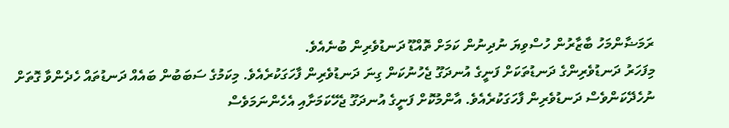ރަމަޟާންމަހު ބާޒާރުން ހުސްވިޔަ ނުދިނުން ކަމަށް ތޮއްޑޫ ދަނޑުވެރިން ބުނެއެވެ.
މިފަހަރު ދަނޑުވެރިންގެ ދަނޑުތަކަށް ފަނީގެ އުނދަގޫ ޖެހުނުކަން ގިނަ ދަނޑުވެރިން ފާހަގަކުރެއެވެ. މިކަމުގެ ސަބަބުން ބައެއް ދަނޑުތައް ހެދެންވާ ގޮތަށް ނުހެދޭކަންވެސް ދަނޑުވެރިން ފާހަގަކުރެއެވެ. އާންމުކޮށް ފަނީގެ އުނދަގޫ ޖެހޭކަމަށާއި އެހެންނަމަވެސް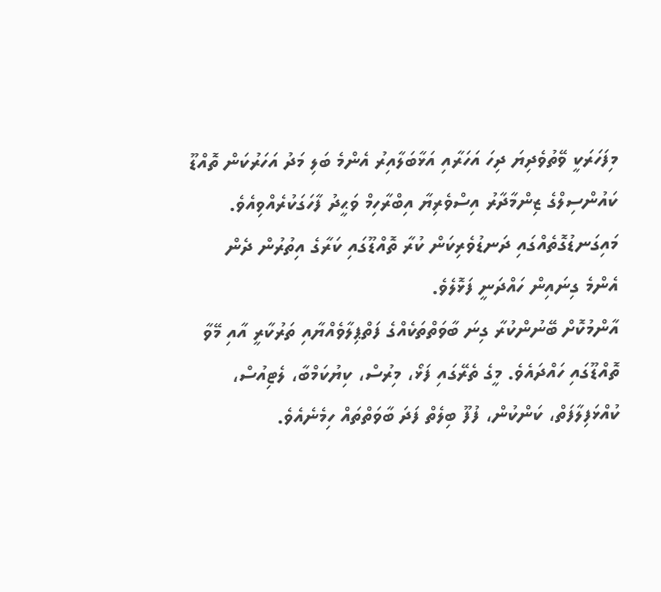މިފަހަރަކީ ވޭތުވެދިޔަ ދިހަ އަހަރާއި އަޅާބަލާއިރު އެންމެ ބަލި މަދު އަހަރުކަން ތޮއްޑޫ ކައުންސިލްގެ ޒިންމާދާރު އިސްވެރިޔާ އިބްރާހިމް ވަޙީދު ފާހަގަކުރެއްވިއެވެ. މައިގަނޑުގޮތެއްގައި ދަނޑުވެރިކަން ކުރާ ތޮއްޑޫގައި ކަރާގެ އިތުރުން ދެން އެންމެ ގިނައިން ހައްދަނީ ފަޅޮލެވެ.
އާންމުކޮށް ބޭނުންކުރާ ގިނަ ބާވަތްތަކެއްގެ ފަތްޕިލާވެއްޔާއި ތަރުކާރީ އާއި މޭވާ ތޮއްޑޫގައި ހައްދައެވެ. މީގެ ތެރޭގައި ފަޅޯ، މިރުސް، ކިޔުކަމްބާ، ލެޓިއުސް، ކުއްޅަފިލާފަތް، ކަންކުން، ފުފޫ ބިލެތް ފަދަ ބާވަތްތައް ހިމެނެއެވެ.